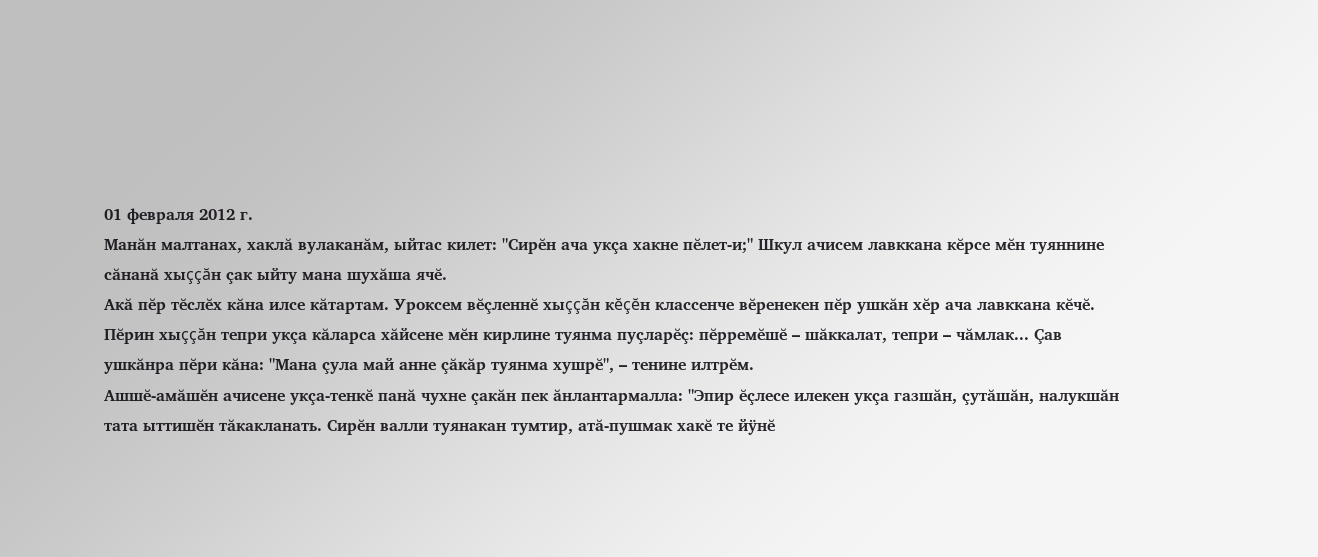01 февраля 2012 г.
Манăн малтанах, хаклă вулаканăм, ыйтас килет: "Сирĕн ача укçа хакне пĕлет-и;" Шкул ачисем лавккана кĕрсе мĕн туяннине сăнанă хыççăн çак ыйту мана шухăша ячĕ.
Акă пĕр тĕслĕх кăна илсе кăтартам. Уроксем вĕçленнĕ хыççăн кĕçĕн классенче вĕренекен пĕр ушкăн хĕр ача лавккана кĕчĕ. Пĕрин хыççăн тепри укçа кăларса хăйсене мĕн кирлине туянма пуçларĕç: пĕрремĕшĕ – шăккалат, тепри – чăмлак... Çав ушкăнра пĕри кăна: "Мана çула май анне çăкăр туянма хушрĕ", – тенине илтрĕм.
Ашшĕ-амăшĕн ачисене укçа-тенкĕ панă чухне çакăн пек ăнлантармалла: "Эпир ĕçлесе илекен укçа газшăн, çутăшăн, налукшăн тата ыттишĕн тăкакланать. Сирĕн валли туянакан тумтир, атă-пушмак хакĕ те йÿнĕ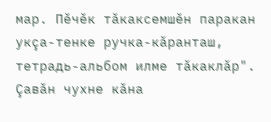мар. Пĕчĕк тăкаксемшĕн паракан укçа-тенке ручка-кăранташ, тетрадь-альбом илме тăкаклăр". Çавăн чухне кăна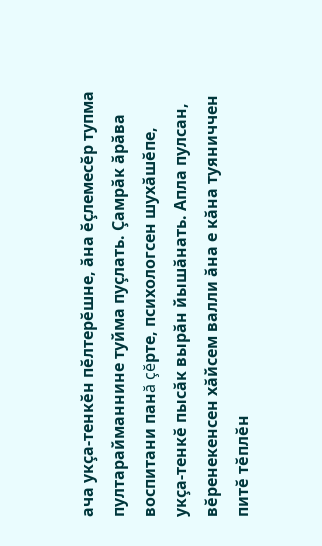ача укçа-тенкĕн пĕлтерĕшне, ăна ĕçлемесĕр тупма пултарайманнине туйма пуçлать. Çамрăк ăрăва воспитани панă çĕрте, психологсен шухăшĕпе, укçа-тенкĕ пысăк вырăн йышăнать. Апла пулсан, вĕренекенсен хăйсем валли ăна е кăна туяниччен питĕ тĕплĕн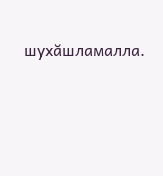шухăшламалла.